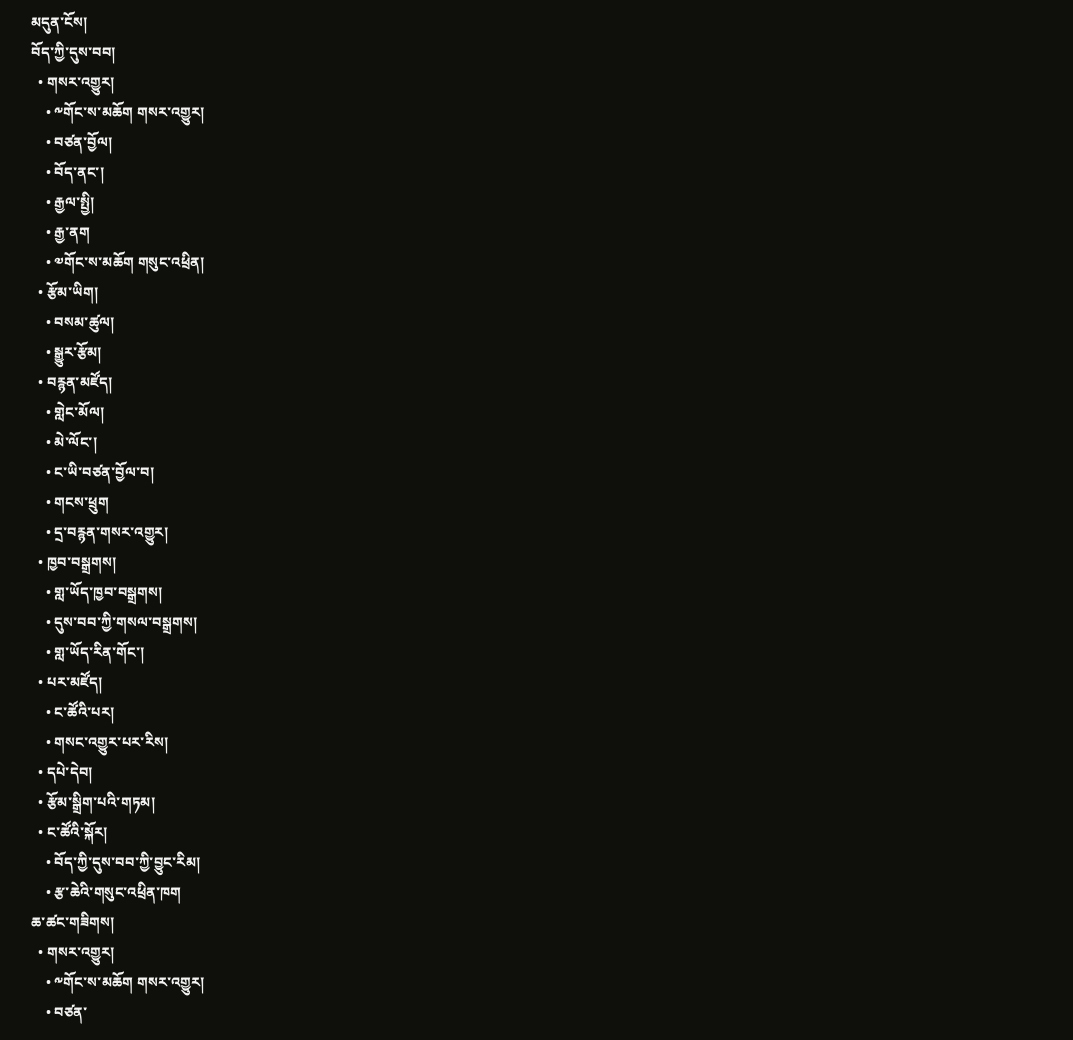མདུན་ངོས།
བོད་ཀྱི་དུས་བབ།
  • གསར་འགྱུར།
    • ༸གོང་ས་མཆོག གསར་འགྱུར།
    • བཙན་བྱོལ།
    • བོད་ནང་།
    • རྒྱལ་སྤྱི།
    • རྒྱ་ནག
    • ༧གོང་ས་མཆོག གསུང་འཕྲིན།
  • རྩོམ་ཡིག།
    • བསམ་ཚུལ།
    • སྒྱུར་རྩོམ།
  • བརྙན་མཛོད།
    • གླེང་མོལ།
    • མེ་ལོང་།
    • ང་ཡི་བཙན་བྱོལ་བ།
    • གངས་ཕྲུག
    • དྲ་བརྙན་གསར་འགྱུར།
  • ཁྱབ་བསྒྲགས།
    • གླ་ཡོད་ཁྱབ་བསྒྲགས།
    • དུས་བབ་ཀྱི་གསལ་བསྒྲགས།
    • གླ་ཡོད་རིན་གོང་།
  • པར་མཛོད།
    • ང་ཚོའི་པར།
    • གསང་འགྱུར་པར་རིས།
  • དཔེ་དེབ།
  • རྩོམ་སྒྲིག་པའི་གཏམ།
  • ང་ཚོའི་སྐོར།
    • བོད་ཀྱི་དུས་བབ་ཀྱི་བྱུང་རིམ།
    • རྩ་ཆེའི་གསུང་འཕྲིན་ཁག
ཆ་ཚང་གཟིགས།
  • གསར་འགྱུར།
    • ༸གོང་ས་མཆོག གསར་འགྱུར།
    • བཙན་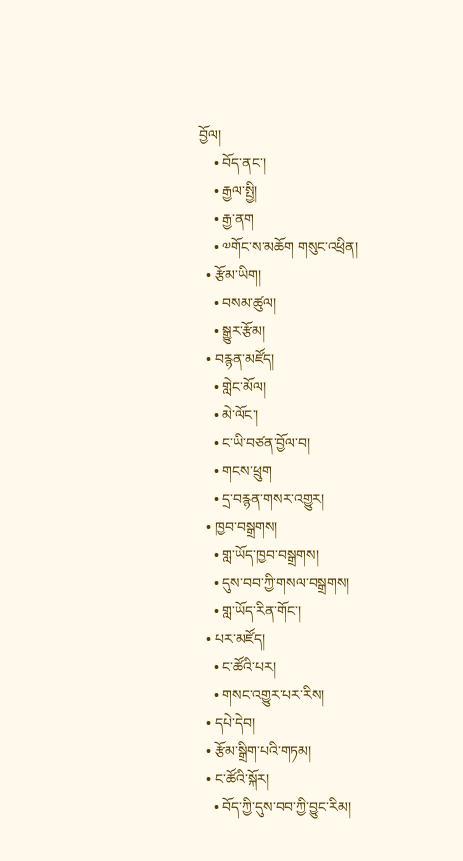བྱོལ།
    • བོད་ནང་།
    • རྒྱལ་སྤྱི།
    • རྒྱ་ནག
    • ༧གོང་ས་མཆོག གསུང་འཕྲིན།
  • རྩོམ་ཡིག།
    • བསམ་ཚུལ།
    • སྒྱུར་རྩོམ།
  • བརྙན་མཛོད།
    • གླེང་མོལ།
    • མེ་ལོང་།
    • ང་ཡི་བཙན་བྱོལ་བ།
    • གངས་ཕྲུག
    • དྲ་བརྙན་གསར་འགྱུར།
  • ཁྱབ་བསྒྲགས།
    • གླ་ཡོད་ཁྱབ་བསྒྲགས།
    • དུས་བབ་ཀྱི་གསལ་བསྒྲགས།
    • གླ་ཡོད་རིན་གོང་།
  • པར་མཛོད།
    • ང་ཚོའི་པར།
    • གསང་འགྱུར་པར་རིས།
  • དཔེ་དེབ།
  • རྩོམ་སྒྲིག་པའི་གཏམ།
  • ང་ཚོའི་སྐོར།
    • བོད་ཀྱི་དུས་བབ་ཀྱི་བྱུང་རིམ།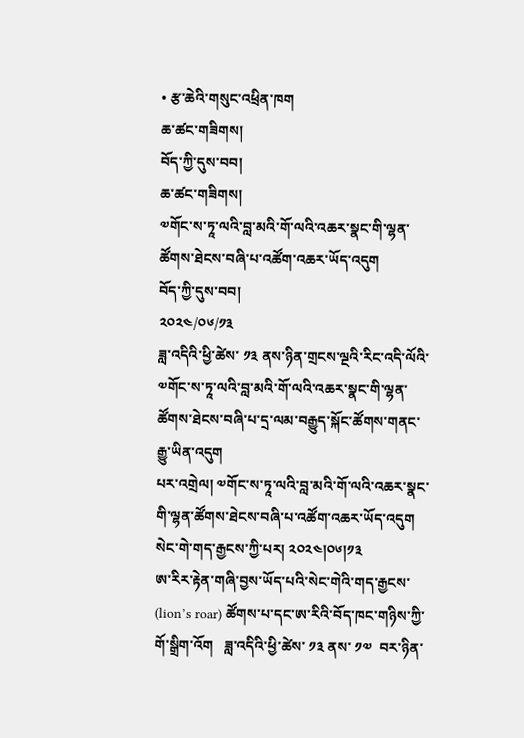• རྩ་ཆེའི་གསུང་འཕྲིན་ཁག
ཆ་ཚང་གཟིགས།
བོད་ཀྱི་དུས་བབ།
ཆ་ཚང་གཟིགས།
༧གོང་ས་ཏཱ་ལའི་བླ་མའི་གོ་ལའི་འཆར་སྣང་གི་ལྷན་ཚོགས་ཐེངས་བཞི་པ་འཚོག་འཆར་ཡོད་འདུག
བོད་ཀྱི་དུས་བབ།
༢༠༢༤/༠༦/༡༣
ཟླ་འདིའི་ཕྱི་ཚེས་ ༡༣ ནས་ཉིན་གྲངས་ལྔའི་རིང་འདི་ལོའི་༧གོང་ས་ཏཱ་ལའི་བླ་མའི་གོ་ལའི་འཆར་སྣང་གི་ལྷན་ཚོགས་ཐེངས་བཞི་པ་དྲ་ལམ་བརྒྱུད་སྐོང་ཚོགས་གནང་རྒྱུ་ཡིན་འདུག
པར་འགྲེལ། ༧གོང་ས་ཏཱ་ལའི་བླ་མའི་གོ་ལའི་འཆར་སྣང་གི་ལྷན་ཚོགས་ཐེངས་བཞི་པ་འཚོག་འཆར་ཡོད་འདུག སེང་གེ་གད་རྒྱངས་ཀྱི་པར། ༢༠༢༤།༠༦།༡༣
ཨ་རིར་རྟེན་གཞི་བྱས་ཡོད་པའི་སེང་གེའི་གད་རྒྱངས་ (lion’s roar) ཚོགས་པ་དང་ཨ་རིའི་བོད་ཁང་གཉིས་ཀྱི་གོ་སྒྲིག་འོག   ཟླ་འདིའི་ཕྱི་ཚེས་ ༡༣ ནས་ ༡༧  བར་ཉིན་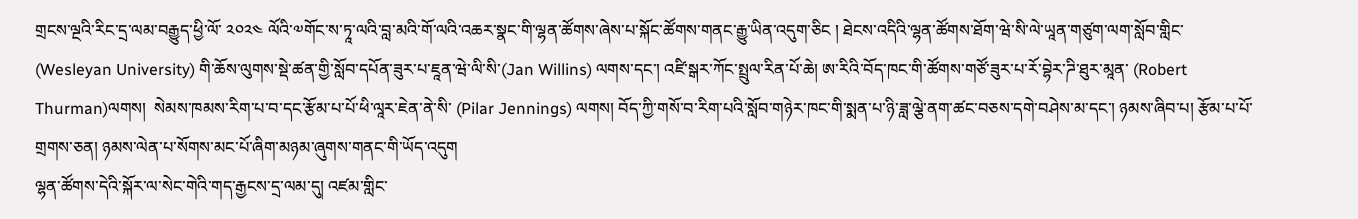གྲངས་ལྔའི་རིང་དྲ་ལམ་བརྒྱུད་ཕྱི་ལོ་ ༢༠༢༤ ལོའི་༧གོང་ས་ཏཱ་ལའི་བླ་མའི་གོ་ལའི་འཆར་སྣང་གི་ལྷན་ཚོགས་ཞེས་པ་སྐོང་ཚོགས་གནང་རྒྱུ་ཡིན་འདུག་ཅིང ། ཐེངས་འདིའི་ལྷན་ཚོགས་ཐོག་ཝེ་སི་ལེ་ཡཱན་གཙུག་ལག་སློབ་གླིང་ (Wesleyan University) གི་ཆོས་ལུགས་སྡེ་ཚན་གྱི་སློབ་དཔོན་ཟུར་པ་ཇཱན་ཝེ་ལི་སི་(Jan Willins) ལགས་དང་། འཛི་སྒར་ཀོང་སྤྲུལ་རིན་པོ་ཆེ། ཨ་རིའི་བོད་ཁང་གི་ཚོགས་གཙོ་ཟུར་པ་རོ་བྷེར་ཌི་ཐུར་མཱན་ (Robert  Thurman)ལགས།  སེམས་ཁམས་རིག་པ་བ་དང་རྩོམ་པ་པོ་ཕི་ལཱར་ཇེན་ནེ་སི་ (Pilar Jennings) ལགས། བོད་ཀྱི་གསོ་བ་རིག་པའི་སློབ་གཉེར་ཁང་གི་སྨན་པ་ཉི་ཟླ་ལྕེ་ནག་ཚང་བཅས་དགེ་བཤེས་མ་དང་། ཉམས་ཞིབ་པ། རྩོམ་པ་པོ་གྲགས་ཅན། ཉམས་ལེན་པ་སོགས་མང་པོ་ཞིག་མཉམ་ཞུགས་གནང་གི་ཡོད་འདུག
ལྷན་ཚོགས་དེའི་སྐོར་ལ་སེང་གེའི་གད་རྒྱངས་དྲ་ལམ་དུ། འཛམ་གླིང་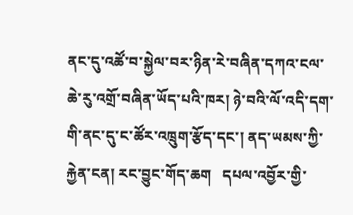ནང་དུ་འཚོ་བ་སྐྱེལ་བར་ཉིན་རེ་བཞིན་དཀའ་ངལ་ཆེ་རུ་འགྲོ་བཞིན་ཡོད་པའི་ཁར། ཉེ་བའི་ལོ་འདི་དག་གི་ནང་དུ་ང་ཚོར་འཁྲུག་རྩོད་དང་། ནད་ཡམས་ཀྱི་རྐྱེན་ངན། རང་བྱུང་གོད་ཆག   དཔལ་འབྱོར་གྱི་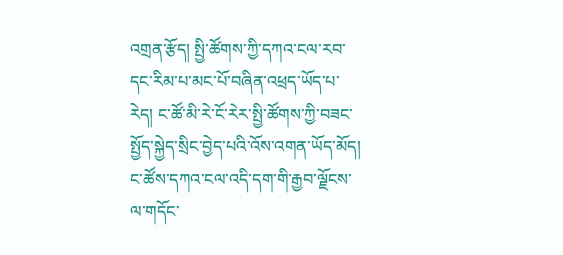འགྲན་རྩོད། སྤྱི་ཚོགས་ཀྱི་དཀའ་ངལ་རབ་དང་རིམ་པ་མང་པོ་བཞིན་འཕྲད་ཡོད་པ་རེད། ང་ཚོ་མི་རེ་ངོ་རེར་སྤྱི་ཚོགས་ཀྱི་བཟང་སྤྱོད་སྐྱེད་སྲིང་བྱེད་པའི་འོས་འགན་ཡོད་མོད། ང་ཚོས་དཀའ་ངལ་འདི་དག་གི་རྒྱབ་ལྗོངས་ལ་གདོང་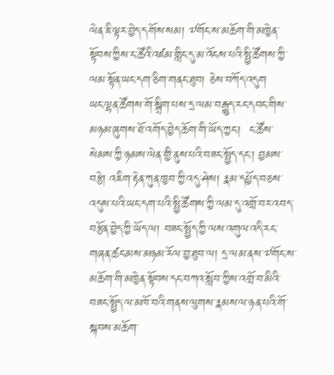ལེན་ཇི་ལྟར་བྱེད་དགོས་སམ། ༧གོང་ས་མཆོག་གི་མཁྱེན་སྟོབས་ཀྱིས་ང་ཚོའི་འཛམ་གླིང་དུ་མ་འོངས་པའི་སྤྱི་ཚོགས་ཀྱི་ལམ་སྟོན་ཡང་དག་ཅིག་གནང་ཐུབ། ཅེས་བཀོད་འདུག
ཡང་ལྷན་ཚོགས་གོ་སྒྲིག་པས་དྲ་ལམ་བརྒྱུད་རང་དབང་གིས་མཉམ་ཞུགས་ཐོ་འགོད་བྱེད་ཆོག་གི་ཡོད་ཀྱང་།  ང་ཚོས་སེམས་ཀྱི་ཉམས་ལེན་གྱི་ནུས་པའི་བཟང་སྤྱོད་དང་། བྱམས་བརྩེ། འཇིག་རྟེན་ཀུན་ཁྱབ་ཀྱི་འདུ་ཤེས། རྣམ་དཔྱོད་བཅས་འདུས་པའི་ཡང་དག་པའི་སྤྱི་ཚོགས་ཀྱི་ལམ་དུ་འགྲོ་བར་འབད་བརྩོན་བྱེད་ཀྱི་ཡོད་ལ། བཟང་སྤྱོད་ཀྱི་ལས་འགུལ་འདི་རང་གཞན་ཚང་མས་མཉམ་རོལ་བྱ་ཐུབ་ལ། དྲ་ལམ་ནས་༧གོང་ས་མཆོག་གི་མཁྱེན་སྟོབས་དང་བཀའ་སློབ་ཀྱིས་འགྲོ་བ་མིའི་བཟང་སྤྱོད་ལ་མཁོ་བའི་གནས་ལུགས་རྣམས་ལ་ཉན་པའི་གོ་སྐབས་མཆོག་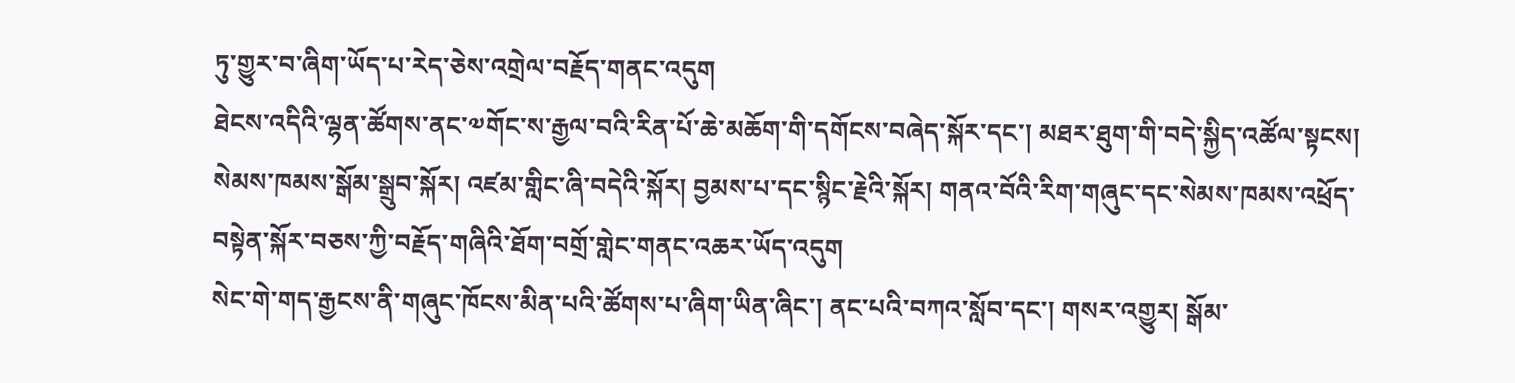ཏུ་གྱུར་བ་ཞིག་ཡོད་པ་རེད་ཅེས་འགྲེལ་བརྗོད་གནང་འདུག
ཐེངས་འདིའི་ལྷན་ཚོགས་ནང་༧གོང་ས་རྒྱལ་བའི་རིན་པོ་ཆེ་མཆོག་གི་དགོངས་བཞེད་སྐོར་དང་། མཐར་ཐུག་གི་བདེ་སྐྱིད་འཚོལ་སྟངས། སེམས་ཁམས་སྒོམ་སྒྲུབ་སྐོར། འཛམ་གླིང་ཞི་བདེའི་སྐོར། བྱམས་པ་དང་སྙིང་རྗེའི་སྐོར། གནའ་བོའི་རིག་གཞུང་དང་སེམས་ཁམས་འཕྲོད་བསྟེན་སྐོར་བཅས་ཀྱི་བརྗོད་གཞིའི་ཐོག་བགྲོ་གླེང་གནང་འཆར་ཡོད་འདུག
སེང་གེ་གད་རྒྱངས་ནི་གཞུང་ཁོངས་མིན་པའི་ཚོགས་པ་ཞིག་ཡིན་ཞིང་། ནང་པའི་བཀའ་སློབ་དང་། གསར་འགྱུར། སྒོམ་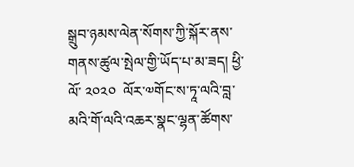སྒྲུབ་ཉམས་ལེན་སོགས་ཀྱི་སྐོར་ནས་གནས་ཚུལ་སྤེལ་གྱི་ཡོད་པ་མ་ཟད། ཕྱི་ལོ་ ༢༠༢༠  ལོར་༧གོང་ས་ཏཱ་ལའི་བླ་མའི་གོ་ལའི་འཆར་སྣང་ལྷན་ཚོགས་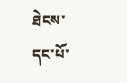ཐེངས་དང་པོ་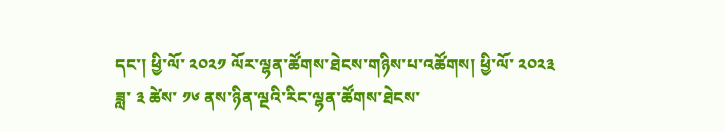དང་། ཕྱི་ལོ་ ༢༠༢༡ ལོར་ལྷན་ཚོགས་ཐེངས་གཉིས་པ་འཚོགས། ཕྱི་ལོ་ ༢༠༢༣ ཟླ་ ༣ ཚེས་ ༡༦ ནས་ཉིན་ལྔའི་རིང་ལྷན་ཚོགས་ཐེངས་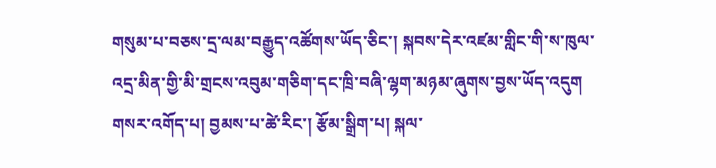གསུམ་པ་བཅས་དྲ་ལམ་བརྒྱུད་འཚོགས་ཡོད་ཅིང་། སྐབས་དེར་འཛམ་གླིང་གི་ས་ཁུལ་འདྲ་མིན་གྱི་མི་གྲངས་འབུམ་གཅིག་དང་ཁྲི་བཞི་ལྷག་མཉམ་ཞུགས་བྱས་ཡོད་འདུག
གསར་འགོད་པ། བྱམས་པ་ཚེ་རིང་། རྩོམ་སྒྲིག་པ། སྐལ་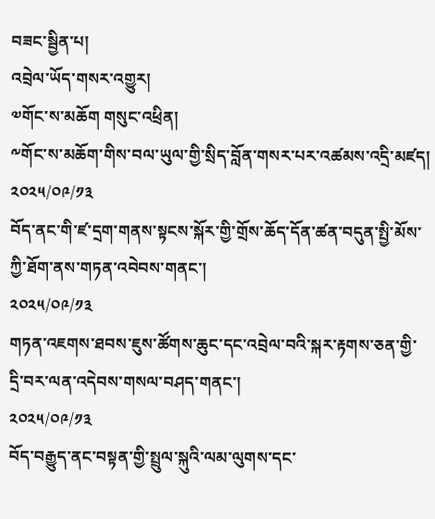བཟང་སྦྱིན་པ།
འབྲེལ་ཡོད་གསར་འགྱུར།
༧གོང་ས་མཆོག གསུང་འཕྲིན།
༸གོང་ས་མཆོག་གིས་བལ་ཡུལ་གྱི་སྲིད་བློན་གསར་པར་འཚམས་འདྲི་མཛད།
༢༠༢༥/༠༩/༡༣
བོད་ནང་གི་ཛ་དྲག་གནས་སྟངས་སྐོར་གྱི་གྲོས་ཆོད་དོན་ཚན་བདུན་སྤྱི་མོས་ཀྱི་ཐོག་ནས་གཏན་འབེབས་གནང་།
༢༠༢༥/༠༩/༡༣
གཏན་འཇགས་ཐབས་ཇུས་ཚོགས་ཆུང་དང་འབྲེལ་བའི་སྐར་རྟགས་ཅན་གྱི་དྲི་བར་ལན་འདེབས་གསལ་བཤད་གནང་།
༢༠༢༥/༠༩/༡༣
བོད་བརྒྱུད་ནང་བསྟན་གྱི་སྤྲུལ་སྐུའི་ལམ་ལུགས་དང་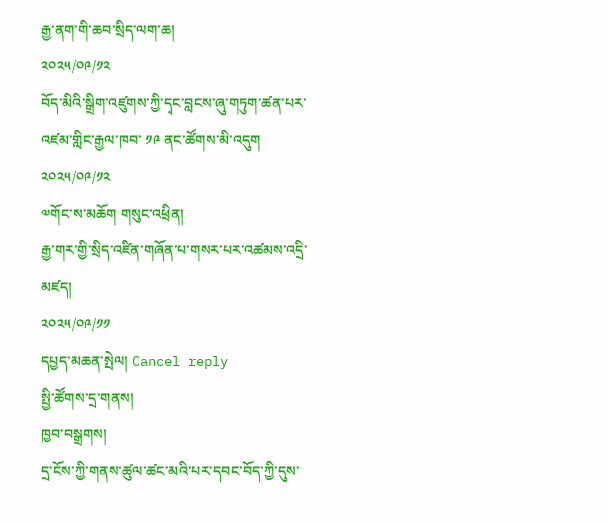རྒྱ་ནག་གི་ཆབ་སྲིད་ལག་ཆ།
༢༠༢༥/༠༩/༡༢
བོད་མིའི་སྒྲིག་འཛུགས་ཀྱི་དྭང་བླངས་ཞུ་གཏུག་ཚན་པར་འཛམ་གླིང་རྒྱལ་ཁབ་ ༡༩ ནང་ཚོགས་མི་འདུག
༢༠༢༥/༠༩/༡༢
༧གོང་ས་མཆོག གསུང་འཕྲིན།
རྒྱ་གར་གྱི་སྲིད་འཛིན་གཞོན་པ་གསར་པར་འཚམས་འདྲི་མཛད།
༢༠༢༥/༠༩/༡༡
དཔྱད་མཆན་སྤེལ། Cancel reply
སྤྱི་ཚོགས་དྲ་གནས།
ཁྱབ་བསྒྲགས།
དྲ་ངོས་ཀྱི་གནས་ཚུལ་ཚང་མའི་པར་དབང་བོད་ཀྱི་དུས་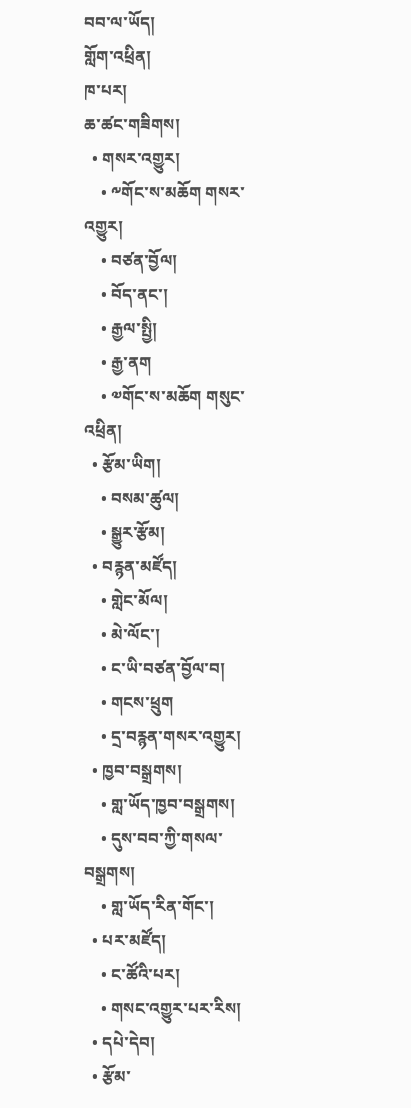བབ་ལ་ཡོད།
གློག་འཕྲིན།
ཁ་པར།
ཆ་ཚང་གཟིགས།
  • གསར་འགྱུར།
    • ༸གོང་ས་མཆོག གསར་འགྱུར།
    • བཙན་བྱོལ།
    • བོད་ནང་།
    • རྒྱལ་སྤྱི།
    • རྒྱ་ནག
    • ༧གོང་ས་མཆོག གསུང་འཕྲིན།
  • རྩོམ་ཡིག།
    • བསམ་ཚུལ།
    • སྒྱུར་རྩོམ།
  • བརྙན་མཛོད།
    • གླེང་མོལ།
    • མེ་ལོང་།
    • ང་ཡི་བཙན་བྱོལ་བ།
    • གངས་ཕྲུག
    • དྲ་བརྙན་གསར་འགྱུར།
  • ཁྱབ་བསྒྲགས།
    • གླ་ཡོད་ཁྱབ་བསྒྲགས།
    • དུས་བབ་ཀྱི་གསལ་བསྒྲགས།
    • གླ་ཡོད་རིན་གོང་།
  • པར་མཛོད།
    • ང་ཚོའི་པར།
    • གསང་འགྱུར་པར་རིས།
  • དཔེ་དེབ།
  • རྩོམ་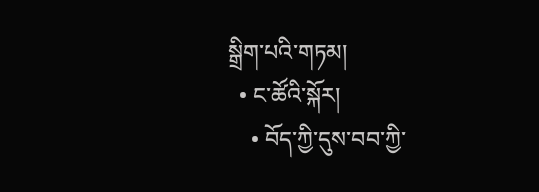སྒྲིག་པའི་གཏམ།
  • ང་ཚོའི་སྐོར།
    • བོད་ཀྱི་དུས་བབ་ཀྱི་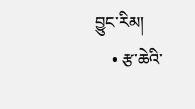བྱུང་རིམ།
    • རྩ་ཆེའི་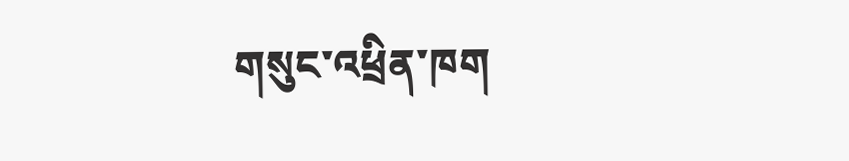གསུང་འཕྲིན་ཁག